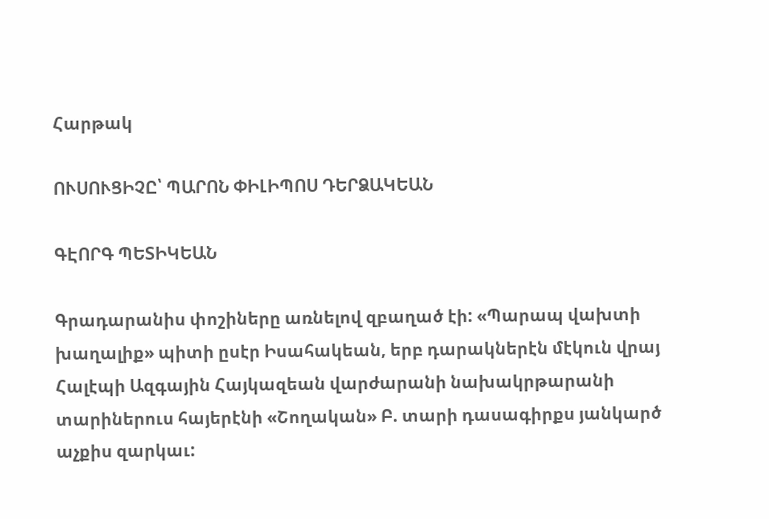Հարթակ

ՈՒՍՈՒՑԻՉԸ՝ ՊԱՐՈՆ ՓԻԼԻՊՈՍ ԴԵՐՁԱԿԵԱՆ

ԳԷՈՐԳ ՊԵՏԻԿԵԱՆ

Գրադարանիս փոշիները առնելով զբաղած էի: «Պարապ վախտի խաղալիք» պիտի ըսէր Իսահակեան, երբ դարակներէն մէկուն վրայ Հալէպի Ազգային Հայկազեան վարժարանի նախակրթարանի տարիներուս հայերէնի «Շողական» Բ. տարի դասագիրքս յանկարծ աչքիս զարկաւ: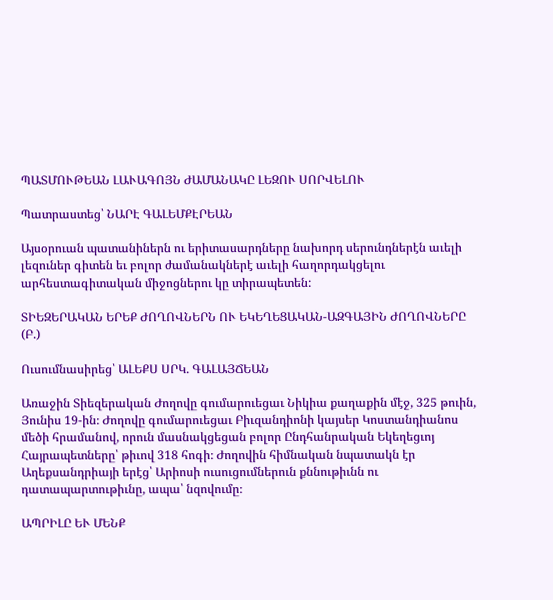ՊԱՏՄՈՒԹԵԱՆ ԼԱՒԱԳՈՅՆ ԺԱՄԱՆԱԿԸ ԼԵԶՈՒ ՍՈՐՎԵԼՈՒ

Պատրաստեց՝ ՆԱՐԷ ԳԱԼԵՄՔԷՐԵԱՆ

Այսօրուան պատանիներն ու երիտասարդները նախորդ սերունդներէն աւելի լեզուներ գիտեն եւ բոլոր ժամանակներէ աւելի հաղորդակցելու արհեստագիտական միջոցներու կը տիրապետեն:

ՏԻԵԶԵՐԱԿԱՆ ԵՐԵՔ ԺՈՂՈՎՆԵՐՆ ՈՒ ԵԿԵՂԵՑԱԿԱՆ-ԱԶԳԱՅԻՆ ԺՈՂՈՎՆԵՐԸ (Բ.)

Ուսումնասիրեց՝ ԱԼԵՔՍ ՍՐԿ. ԳԱԼԱՅՃԵԱՆ

Առաջին Տիեզերական Ժողովը գումարուեցաւ Նիկիա քաղաքին մէջ, 325 թուին, Յունիս 19-ին։ Ժողովը գումարուեցաւ Բիւզանդիոնի կայսեր Կոստանդիանոս մեծի հրամանով, որուն մասնակցեցան բոլոր Ընդհանրական Եկեղեցւոյ Հայրապետները՝ թիւով 318 հոգի։ Ժողովին հիմնական նպատակն էր Աղեքսանդրիայի երէց՝ Արիոսի ուսուցումներուն քննութիւնն ու դատապարտութիւնը, ապա՝ նզովումը։

ԱՊՐԻԼԸ ԵՒ ՄԵՆՔ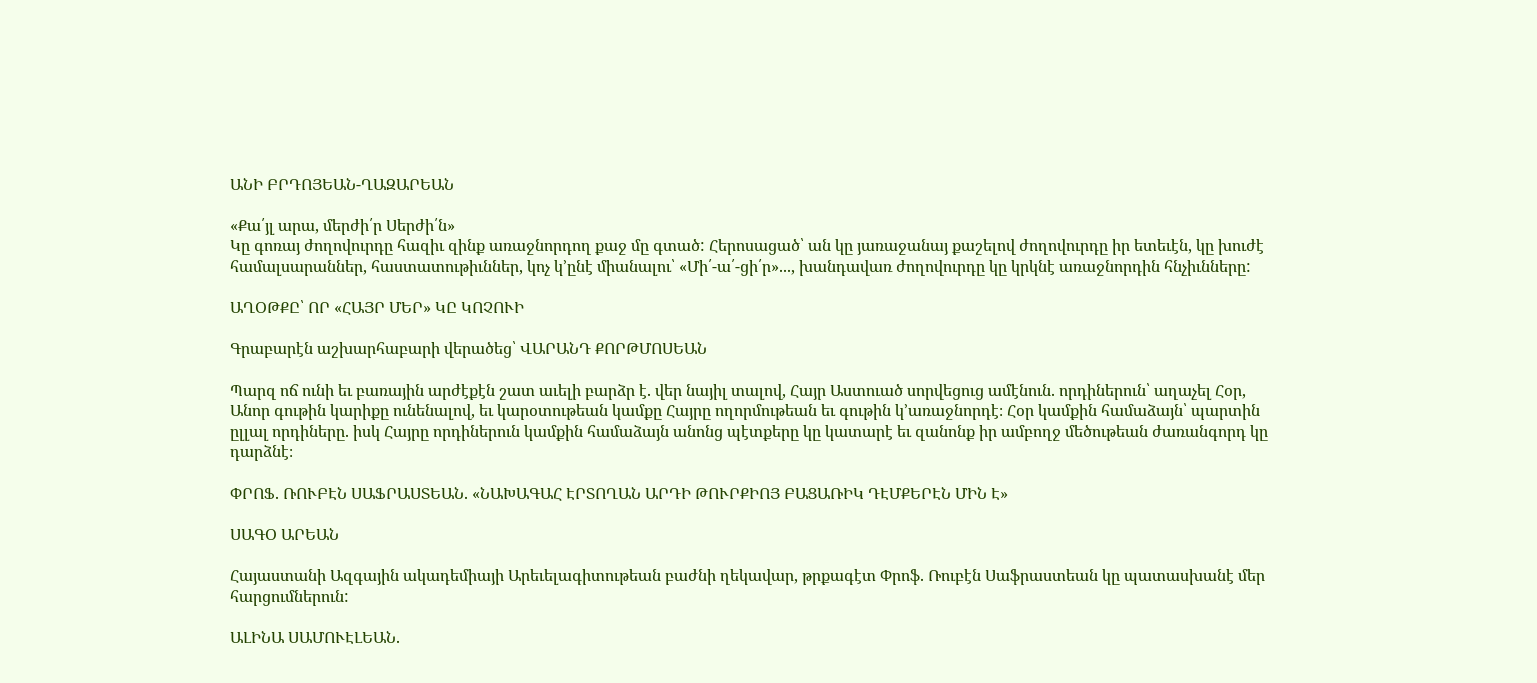ԱՆԻ ԲՐԴՈՅԵԱՆ-ՂԱԶԱՐԵԱՆ

«Քա՛յլ արա, մերժի՛ր Սերժի՛ն»
Կը գոռայ ժողովուրդը հազիւ զինք առաջնորդող քաջ մը գտած: Հերոսացած՝ ան կը յառաջանայ քաշելով ժողովուրդը իր ետեւէն, կը խուժէ համալսարաններ, հաստատութիւններ, կոչ կ՚ընէ միանալու՝ «Մի՛-ա՛-ցի՛ր»..., խանդավառ ժողովուրդը կը կրկնէ առաջնորդին հնչիւնները:

ԱՂՕԹՔԸ՝ ՈՐ «ՀԱՅՐ ՄԵՐ» ԿԸ ԿՈՉՈՒԻ

Գրաբարէն աշխարհաբարի վերածեց՝ ՎԱՐԱՆԴ ՔՈՐԹՄՈՍԵԱՆ

Պարզ ոճ ունի եւ բառային արժէքէն շատ աւելի բարձր է. վեր նայիլ տալով, Հայր Աստուած սորվեցուց ամէնուն. որդիներուն՝ աղաչել Հօր, Անոր գութին կարիքը ունենալով, եւ կարօտութեան կամքը Հայրը ողորմութեան եւ գութին կ՚առաջնորդէ։ Հօր կամքին համաձայն՝ պարտին ըլլալ որդիները. իսկ Հայրը որդիներուն կամքին համաձայն անոնց պէտքերը կը կատարէ եւ զանոնք իր ամբողջ մեծութեան ժառանգորդ կը դարձնէ։

ՓՐՈՖ. ՌՈՒԲԷՆ ՍԱՖՐԱՍՏԵԱՆ. «ՆԱԽԱԳԱՀ ԷՐՏՈՂԱՆ ԱՐԴԻ ԹՈՒՐՔԻՈՅ ԲԱՑԱՌԻԿ ԴԷՄՔԵՐԷՆ ՄԻՆ Է»

ՍԱԳՕ ԱՐԵԱՆ

Հայաստանի Ազգային ակադեմիայի Արեւելագիտութեան բաժնի ղեկավար, թրքագէտ Փրոֆ. Ռուբէն Սաֆրաստեան կը պատասխանէ մեր հարցումներուն:

ԱԼԻՆԱ ՍԱՄՈՒԷԼԵԱՆ.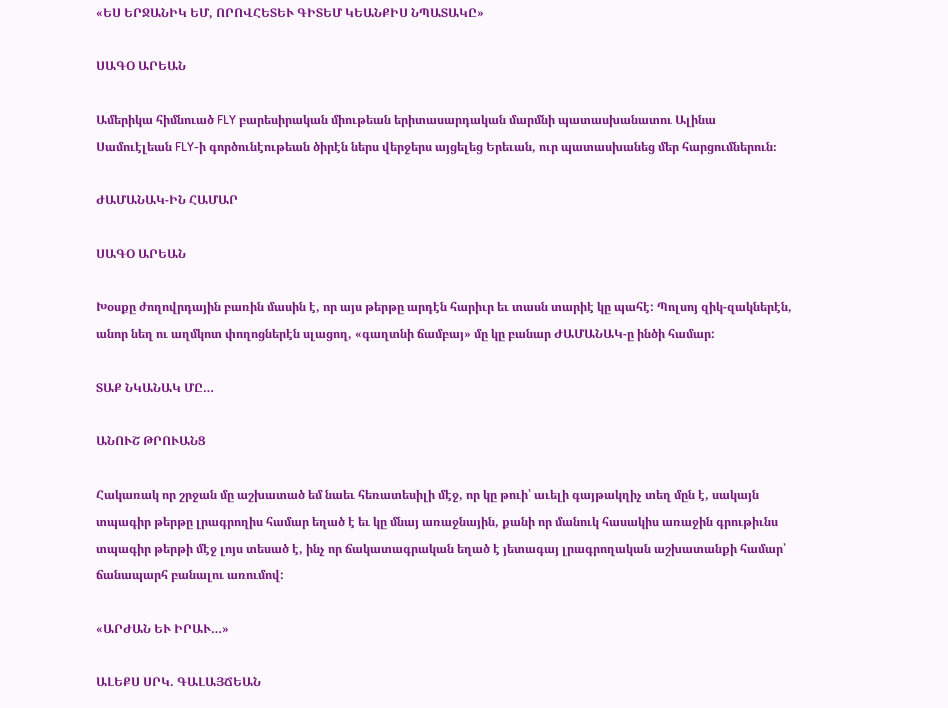«ԵՍ ԵՐՋԱՆԻԿ ԵՄ, ՈՐՈՎՀԵՏԵՒ ԳԻՏԵՄ ԿԵԱՆՔԻՍ ՆՊԱՏԱԿԸ»

ՍԱԳՕ ԱՐԵԱՆ

Ամերիկա հիմնուած FLY բարեսիրական միութեան երիտասարդական մարմնի պատասխանատու Ալինա Սամուէլեան FLY-ի գործունէութեան ծիրէն ներս վերջերս այցելեց Երեւան, ուր պատասխանեց մեր հարցումներուն։

ԺԱՄԱՆԱԿ-ԻՆ ՀԱՄԱՐ

ՍԱԳՕ ԱՐԵԱՆ

Խօսքը ժողովրդային բառին մասին է, որ այս թերթը արդէն հարիւր եւ տասն տարիէ կը պահէ: Պոլսոյ զիկ-զակներէն, անոր նեղ ու աղմկոտ փողոցներէն սլացող, «գաղտնի ճամբայ» մը կը բանար ԺԱՄԱՆԱԿ-ը ինծի համար:

ՏԱՔ ՆԿԱՆԱԿ ՄԸ…

ԱՆՈՒՇ ԹՐՈՒԱՆՑ

Հակառակ որ շրջան մը աշխատած եմ նաեւ հեռատեսիլի մէջ, որ կը թուի՝ աւելի գայթակղիչ տեղ մըն է, սակայն տպագիր թերթը լրագրողիս համար եղած է եւ կը մնայ առաջնային, քանի որ մանուկ հասակիս առաջին գրութիւնս տպագիր թերթի մէջ լոյս տեսած է, ինչ որ ճակատագրական եղած է յետագայ լրագրողական աշխատանքի համար՝ ճանապարհ բանալու առումով:

«ԱՐԺԱՆ ԵՒ ԻՐԱՒ…»

ԱԼԵՔՍ ՍՐԿ. ԳԱԼԱՅՃԵԱՆ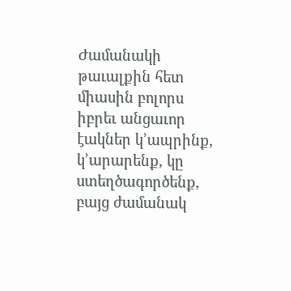Ժամանակի թաւալքին հետ միասին բոլորս իբրեւ անցաւոր էակներ կ՚ապրինք, կ՚արարենք, կը ստեղծագործենք, բայց ժամանակ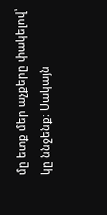մը ետք մեր աչքերը փակելով՝ կը ննջենք։ Սակայն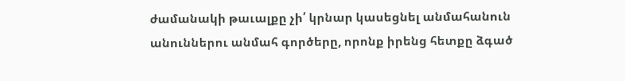ժամանակի թաւալքը չի՛ կրնար կասեցնել անմահանուն անուններու անմահ գործերը, որոնք իրենց հետքը ձգած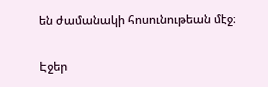են ժամանակի հոսունութեան մէջ։

Էջեր